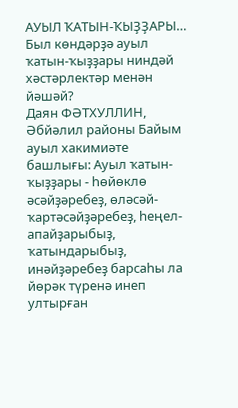АУЫЛ ҠАТЫН-ҠЫҘҘАРЫ…
Был көндәрҙә ауыл ҡатын-ҡыҙҙары ниндәй хәстәрлектәр менән йәшәй?
Даян ФӘТХУЛЛИН, Әбйәлил районы Байым ауыл хакимиәте башлығы: Ауыл ҡатын-ҡыҙҙары - һөйөклө әсәйҙәребеҙ, өләсәй-ҡартәсәйҙәребеҙ, һеңел-апайҙарыбыҙ, ҡатындарыбыҙ, инәйҙәребеҙ барсаһы ла йөрәк түренә инеп ултырған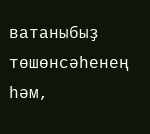ватаныбыҙ төшөнсәһенең һәм,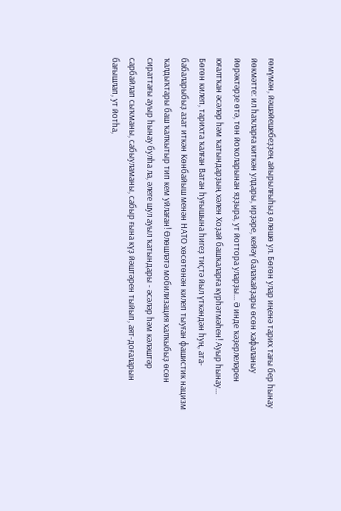ғөмүмән, йәшәйешебеҙҙең айырылғыһыҙ өлөшө ул. Бөгөн улар иңенә тарих тағы бер һынау йөкмәтте: ил һаҡларға киткән улдары, ирҙәре, кейәү балаҡайҙары өсөн хафаланыу йөрәктәрҙе өтә, төн йоҡоларынан яҙҙыра, ут йоттора уларҙы... Ә инде ҡәҙерлеләрен юғалтҡан әсәләр һәм ҡатындарҙың хәлен Хоҙай башҡаларға күрһәтмәһен! Ауыр һынау... Бөгөн килеп, тарихта ҡалған Ватан һуғышына һигеҙ тиҫтә йыл үткәндән һуң, ата-бабаларыбыҙ азат иткән Көнбайыш менән НАТО хөсөтөнән килеп тыуған фашистик нацизм ҡалдыҡтары баш ҡалҡытыр тип кем уйлаған! Өлөшләтә мобилизация халҡыбыҙ өсөн сираттағы ауыр һынау булһа ла, әлеге шул ауыл ҡатындары - әсәләр һәм кәләштәр сарбайлап сыҡманы, сабыуламаны, сабыр ғына күҙ йәштәрен тыйып, аят-доғаларын бағышлап, ут йотһа,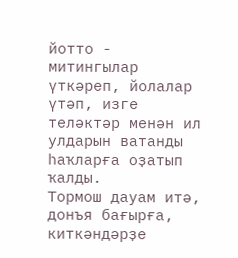йотто - митингылар үткәреп, йолалар үтәп, изге теләктәр менән ил улдарын ватанды һаҡларға оҙатып ҡалды.
Тормош дауам итә, донъя бағырға, киткәндәрҙе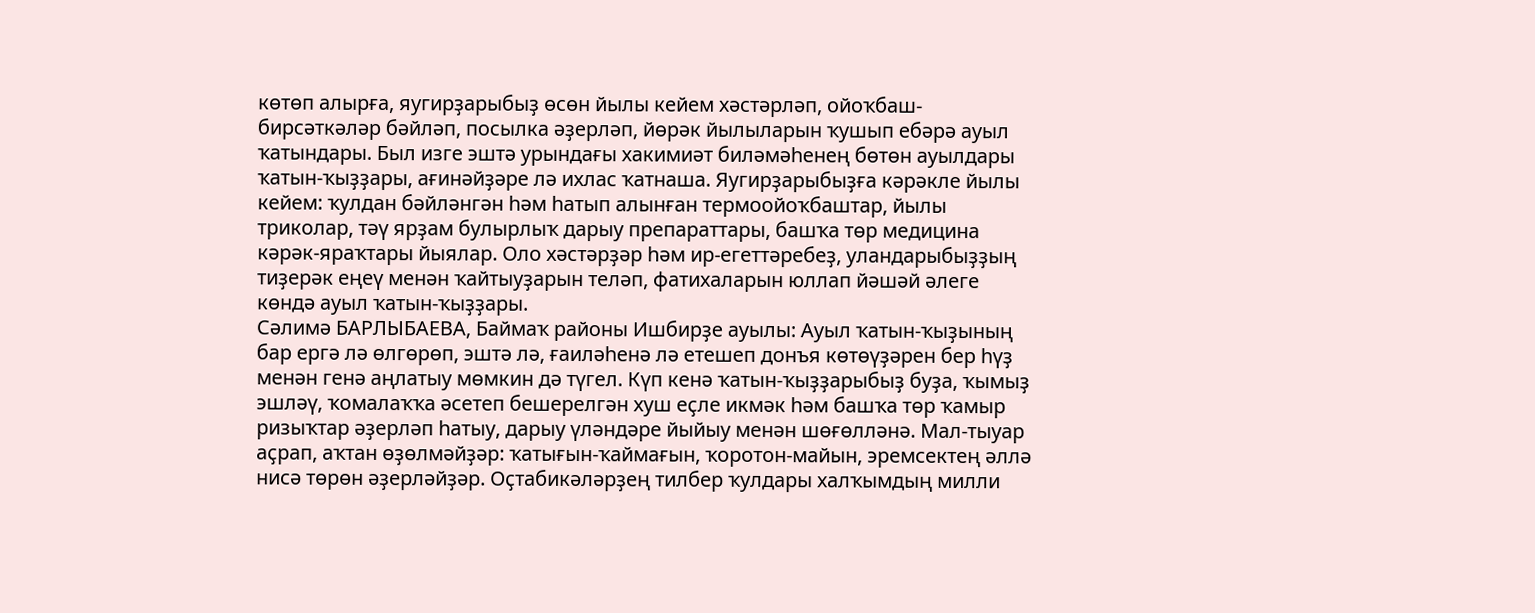көтөп алырға, яугирҙарыбыҙ өсөн йылы кейем хәстәрләп, ойоҡбаш-бирсәткәләр бәйләп, посылка әҙерләп, йөрәк йылыларын ҡушып ебәрә ауыл ҡатындары. Был изге эштә урындағы хакимиәт биләмәһенең бөтөн ауылдары ҡатын-ҡыҙҙары, ағинәйҙәре лә ихлас ҡатнаша. Яугирҙарыбыҙға кәрәкле йылы кейем: ҡулдан бәйләнгән һәм һатып алынған термоойоҡбаштар, йылы триколар, тәү ярҙам булырлыҡ дарыу препараттары, башҡа төр медицина кәрәк-яраҡтары йыялар. Оло хәстәрҙәр һәм ир-егеттәребеҙ, уландарыбыҙҙың тиҙерәк еңеү менән ҡайтыуҙарын теләп, фатихаларын юллап йәшәй әлеге көндә ауыл ҡатын-ҡыҙҙары.
Сәлимә БАРЛЫБАЕВА, Баймаҡ районы Ишбирҙе ауылы: Ауыл ҡатын-ҡыҙының бар ергә лә өлгөрөп, эштә лә, ғаиләһенә лә етешеп донъя көтөүҙәрен бер һүҙ менән генә аңлатыу мөмкин дә түгел. Күп кенә ҡатын-ҡыҙҙарыбыҙ буҙа, ҡымыҙ эшләү, ҡомалаҡҡа әсетеп бешерелгән хуш еҫле икмәк һәм башҡа төр ҡамыр ризыҡтар әҙерләп һатыу, дарыу үләндәре йыйыу менән шөғөлләнә. Мал-тыуар аҫрап, аҡтан өҙөлмәйҙәр: ҡатығын-ҡаймағын, ҡоротон-майын, эремсектең әллә нисә төрөн әҙерләйҙәр. Оҫтабикәләрҙең тилбер ҡулдары халҡымдың милли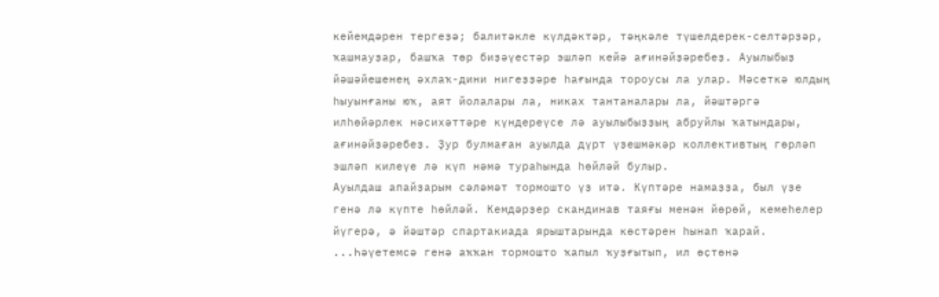кейемдәрен тергеҙә; балитәкле күлдәктәр, тәңкәле түшелдерек-селтәрҙәр, ҡашмауҙар, башҡа төр биҙәүестәр эшләп кейә ағинәйҙәребеҙ. Ауылыбыҙ йәшәйешенең әхлаҡ-дини нигеҙҙәре һағында тороусы ла улар. Мәсеткә юлдың һыуынғаны юҡ, аят йолалары ла, никах тантаналары ла, йәштәргә илһөйәрлек нәсихәттәре күндереүсе лә ауылыбыҙҙың абруйлы ҡатындары, ағинәйҙәребеҙ. Ҙур булмаған ауылда дүрт үҙешмәкәр коллективтың гөрләп эшләп килеүе лә күп нәмә тураһында һөйләй булыр.
Ауылдаш апайҙарым сәләмәт тормошто үҙ итә. Күптәре намаҙҙа, был үҙе генә лә күпте һөйләй. Кемдәрҙер скандинав таяғы менән йөрөй, кемеһелер йүгерә, ә йәштәр спартакиада ярыштарында көстәрен һынап ҡарай.
...Һәүетемсә генә аҡҡан тормошто ҡапыл ҡуҙғытып, ил өҫтөнә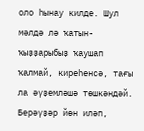оло һынау килде. Шул мәлдә лә ҡатын-ҡыҙҙарыбыҙ ҡаушап ҡалмай, киреһенсә, тағы ла әүҙемләшә төшкәндәй. Берәүҙәр йөн иләп,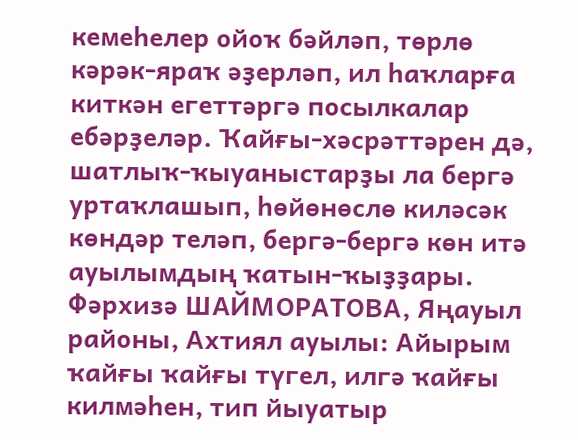кемеһелер ойоҡ бәйләп, төрлө кәрәк-яраҡ әҙерләп, ил һаҡларға киткән егеттәргә посылкалар ебәрҙеләр. Ҡайғы-хәсрәттәрен дә, шатлыҡ-ҡыуаныстарҙы ла бергә уртаҡлашып, һөйөнөслө киләсәк көндәр теләп, бергә-бергә көн итә ауылымдың ҡатын-ҡыҙҙары.
Фәрхизә ШАЙМОРАТОВА, Яңауыл районы, Ахтиял ауылы: Айырым ҡайғы ҡайғы түгел, илгә ҡайғы килмәһен, тип йыуатыр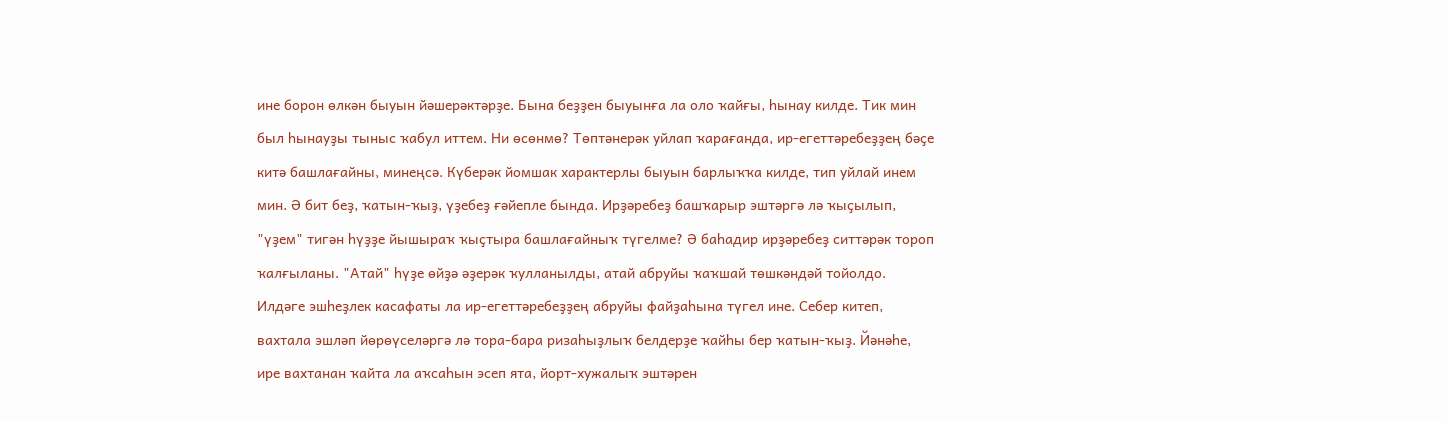ине борон өлкән быуын йәшерәктәрҙе. Бына беҙҙен быуынға ла оло ҡайғы, һынау килде. Тик мин был һынауҙы тыныс ҡабул иттем. Ни өсөнмө? Төптәнерәк уйлап ҡарағанда, ир-егеттәребеҙҙең бәҫе китә башлағайны, минеңсә. Күберәк йомшак характерлы быуын барлыҡҡа килде, тип уйлай инем мин. Ә бит беҙ, ҡатын-ҡыҙ, үҙебеҙ ғәйепле бында. Ирҙәребеҙ башҡарыр эштәргә лә ҡыҫылып, "үҙем" тигән һүҙҙе йышыраҡ ҡыҫтыра башлағайныҡ түгелме? Ә баһадир ирҙәребеҙ ситтәрәк тороп ҡалғыланы. "Атай" һүҙе өйҙә әҙерәк ҡулланылды, атай абруйы ҡаҡшай төшкәндәй тойолдо. Илдәге эшһеҙлек касафаты ла ир-егеттәребеҙҙең абруйы файҙаһына түгел ине. Себер китеп, вахтала эшләп йөрөүселәргә лә тора-бара ризаһыҙлыҡ белдерҙе ҡайһы бер ҡатын-ҡыҙ. Йәнәһе, ире вахтанан ҡайта ла аҡсаһын эсеп ята, йорт-хужалыҡ эштәрен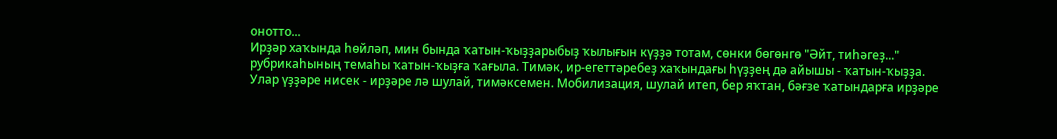онотто...
Ирҙәр хаҡында һөйләп, мин бында ҡатын-ҡыҙҙарыбыҙ ҡылығын күҙҙә тотам, сөнки бөгөнгө "Әйт, тиһәгеҙ..." рубрикаһының темаһы ҡатын-ҡыҙға ҡағыла. Тимәк, ир-егеттәребеҙ хаҡындағы һүҙҙең дә айышы - ҡатын-ҡыҙҙа. Улар үҙҙәре нисек - ирҙәре лә шулай, тимәксемен. Мобилизация, шулай итеп, бер яҡтан, бәғзе ҡатындарға ирҙәре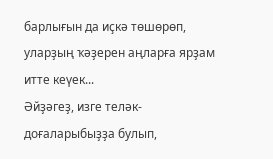барлығын да иҫкә төшөрөп, уларҙың ҡәҙерен аңларға ярҙам итте кеүек...
Әйҙәгеҙ, изге теләк-доғаларыбыҙҙа булып,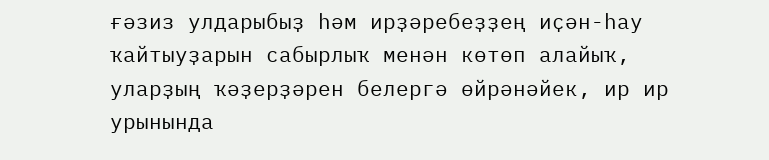ғәзиз улдарыбыҙ һәм ирҙәребеҙҙең иҫән-һау ҡайтыуҙарын сабырлыҡ менән көтөп алайыҡ, уларҙың ҡәҙерҙәрен белергә өйрәнәйек, ир ир урынында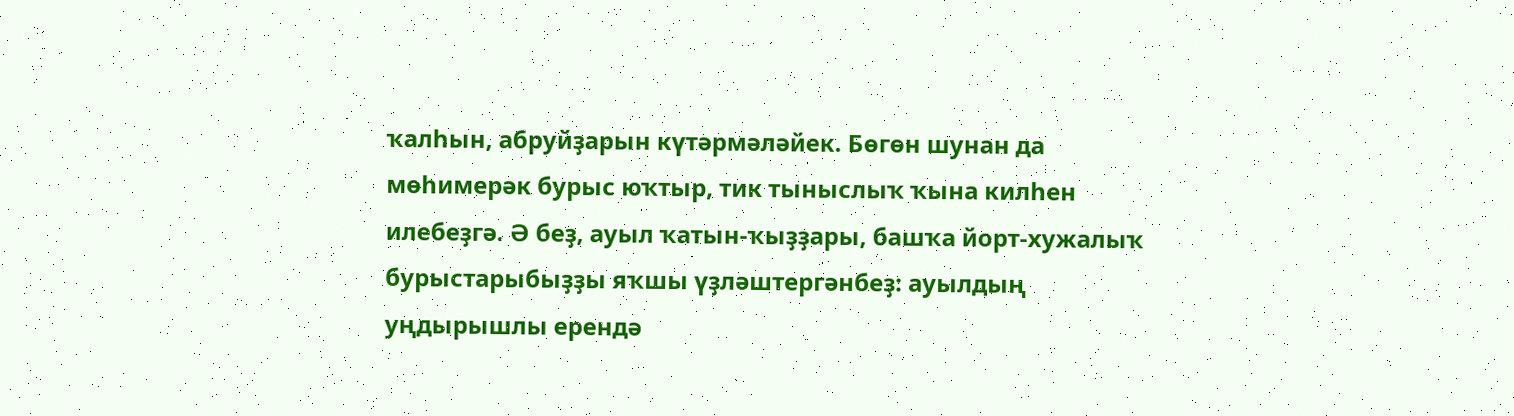ҡалһын, абруйҙарын күтәрмәләйек. Бөгөн шунан да мөһимерәк бурыс юҡтыр, тик тыныслыҡ ҡына килһен илебеҙгә. Ә беҙ, ауыл ҡатын-ҡыҙҙары, башҡа йорт-хужалыҡ бурыстарыбыҙҙы яҡшы үҙләштергәнбеҙ: ауылдың уңдырышлы ерендә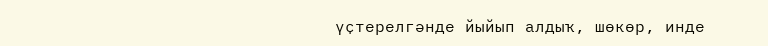үҫтерелгәнде йыйып алдыҡ, шөкөр, инде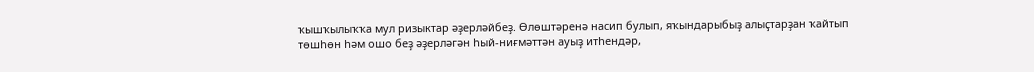ҡышҡылыҡҡа мул ризыктар әҙерләйбеҙ. Өлөштәренә насип булып, яҡындарыбыҙ алыҫтарҙан ҡайтып төшһөн һәм ошо беҙ әҙерләгән һый-ниғмәттән ауыҙ итһендәр,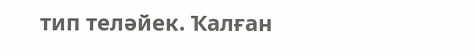тип теләйек. Ҡалған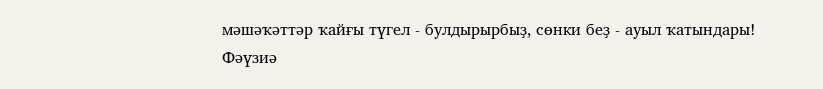мәшәҡәттәр ҡайғы түгел - булдырырбыҙ, сөнки беҙ - ауыл ҡатындары!
Фәүзиә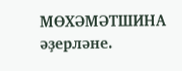МӨХӘМӘТШИНА әҙерләне.